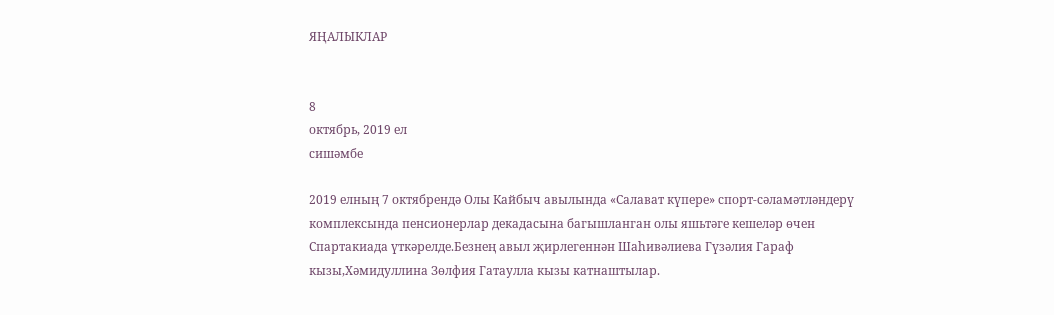ЯҢАЛЫКЛАР


8
октябрь, 2019 ел
сишәмбе

2019 елның 7 октябрендә Олы Кайбыч авылында «Салават күпере» спорт-сәламәтләндерү комплексында пенсионерлар декадасына багышланган олы яшьтәге кешеләр өчен Спартакиада үткәрелде.Безнең авыл җирлегеннән Шаһивәлиева Гүзәлия Гараф кызы,Хәмидуллина Зөлфия Гатаулла кызы катнаштылар.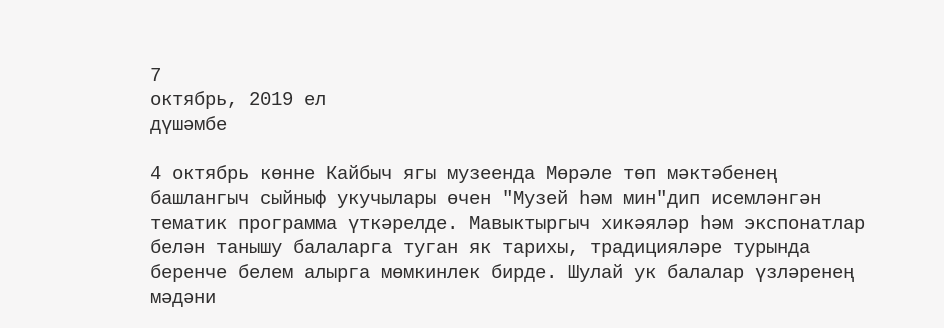7
октябрь, 2019 ел
дүшәмбе

4 октябрь көнне Кайбыч ягы музеенда Мөрәле төп мәктәбенең башлангыч сыйныф укучылары өчен "Музей һәм мин"дип исемләнгән тематик программа үткәрелде. Мавыктыргыч хикәяләр һәм экспонатлар белән танышу балаларга туган як тарихы, традицияләре турында беренче белем алырга мөмкинлек бирде. Шулай ук балалар үзләренең мәдәни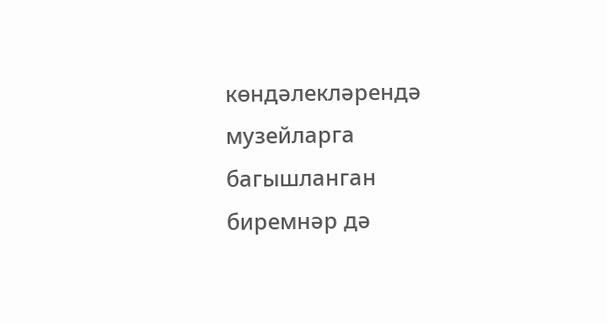көндәлекләрендә музейларга багышланган биремнәр дә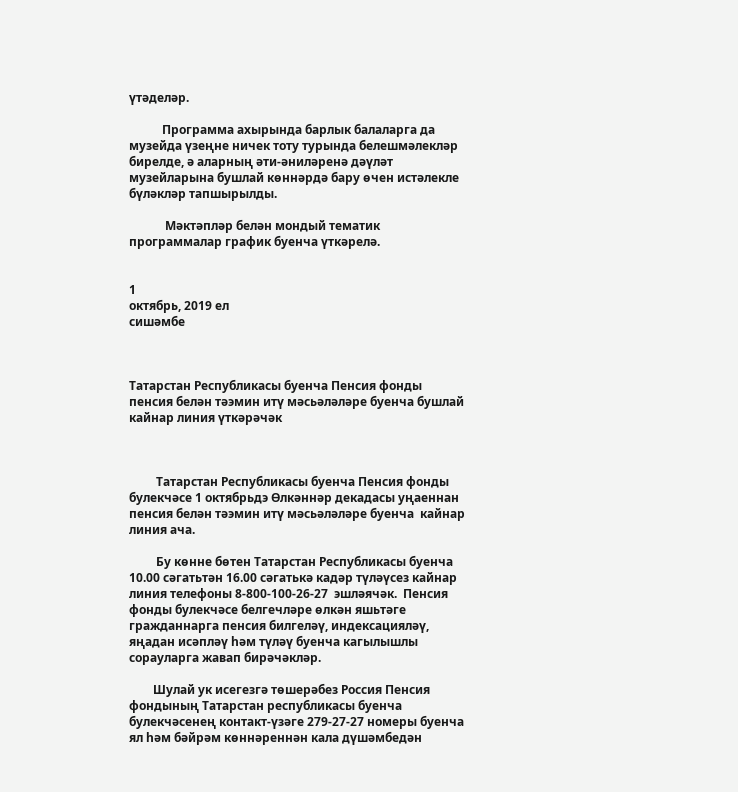үтәделәр.

           Программа ахырында барлык балаларга да музейда үзеңне ничек тоту турында белешмәлекләр бирелде, ә аларның әти-әниләренә дәүләт музейларына бушлай көннәрдә бару өчен истәлекле бүләкләр тапшырылды.

            Мәктәпләр белән мондый тематик программалар график буенча үткәрелә.


1
октябрь, 2019 ел
сишәмбе



Татарстан Республикасы буенча Пенсия фонды пенсия белән тәэмин итү мәсьәләләре буенча бушлай кайнар линия үткәрәчәк



         Татарстан Республикасы буенча Пенсия фонды булекчәсе 1 октябрьдэ Өлкәннәр декадасы уңаеннан пенсия белән тәэмин итү мәсьәләләре буенча  кайнар линия ача.

         Бу көнне бөтен Татарстан Республикасы буенча 10.00 сәгатьтән 16.00 сәгатькә кадәр түләүсез кайнар линия телефоны 8-800-100-26-27  эшләячәк.  Пенсия фонды булекчәсе белгечләре өлкән яшьтәге гражданнарга пенсия билгеләү, индексацияләү, яңадан исәпләү һәм түләү буенча кагылышлы сорауларга жавап бирәчәкләр.

        Шулай ук исегезгә төшерәбез Россия Пенсия фондының Татарстан республикасы буенча булекчәсенең контакт-үзәге 279-27-27 номеры буенча ял һәм бәйрәм көннәреннән кала дүшәмбедән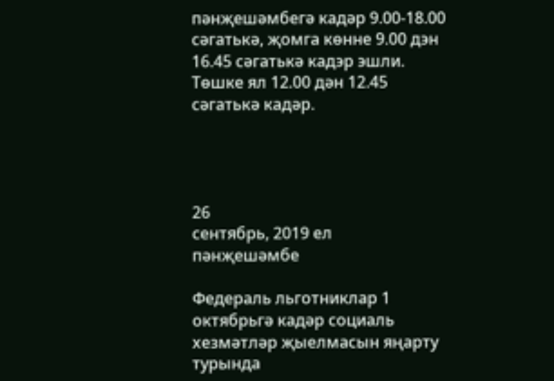пәнҗешәмбегә кадәр 9.00-18.00 сәгатькә, җомга көнне 9.00 дэн 16.45 сәгатькә кадэр эшли. Төшке ял 12.00 дән 12.45 сәгатькә кадәр.




26
сентябрь, 2019 ел
пәнҗешәмбе

Федераль льготниклар 1 октябрьгә кадәр социаль хезмәтләр җыелмасын яңарту турында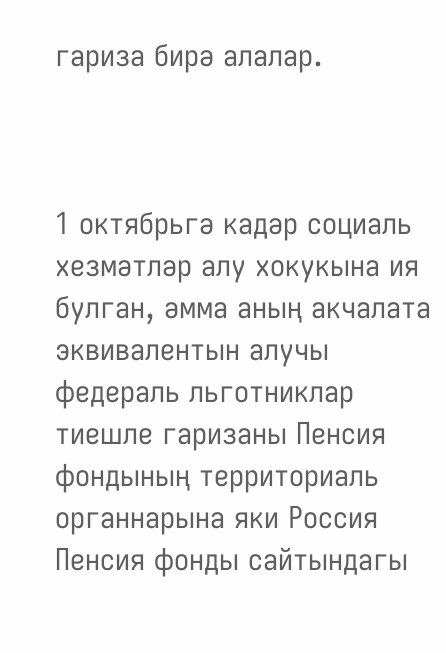гариза бирә алалар.



1 октябрьгә кадәр социаль хезмәтләр алу хокукына ия булган, әмма аның акчалата эквивалентын алучы федераль льготниклар тиешле гаризаны Пенсия фондының территориаль органнарына яки Россия Пенсия фонды сайтындагы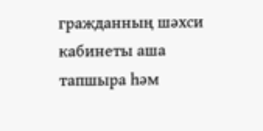гражданның шәхси кабинеты аша тапшыра һәм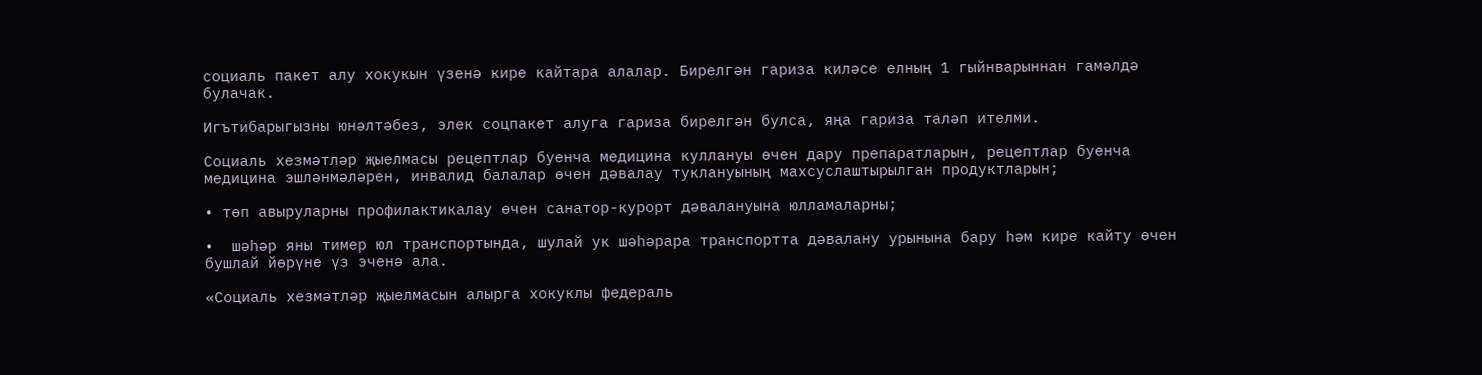социаль пакет алу хокукын үзенә кире кайтара алалар. Бирелгән гариза киләсе елның 1 гыйнварыннан гамәлдә булачак.

Игътибарыгызны юнәлтәбез, элек соцпакет алуга гариза бирелгән булса, яңа гариза таләп ителми.

Социаль хезмәтләр җыелмасы рецептлар буенча медицина куллануы өчен дару препаратларын, рецептлар буенча медицина эшләнмәләрен, инвалид балалар өчен дәвалау туклануының махсуслаштырылган продуктларын;

• төп авыруларны профилактикалау өчен санатор-курорт дәвалануына юлламаларны;

•  шәһәр яны тимер юл транспортында, шулай ук шәһәрара транспортта дәвалану урынына бару һәм кире кайту өчен бушлай йөрүне үз эченә ала.

«Социаль хезмәтләр җыелмасын алырга хокуклы федераль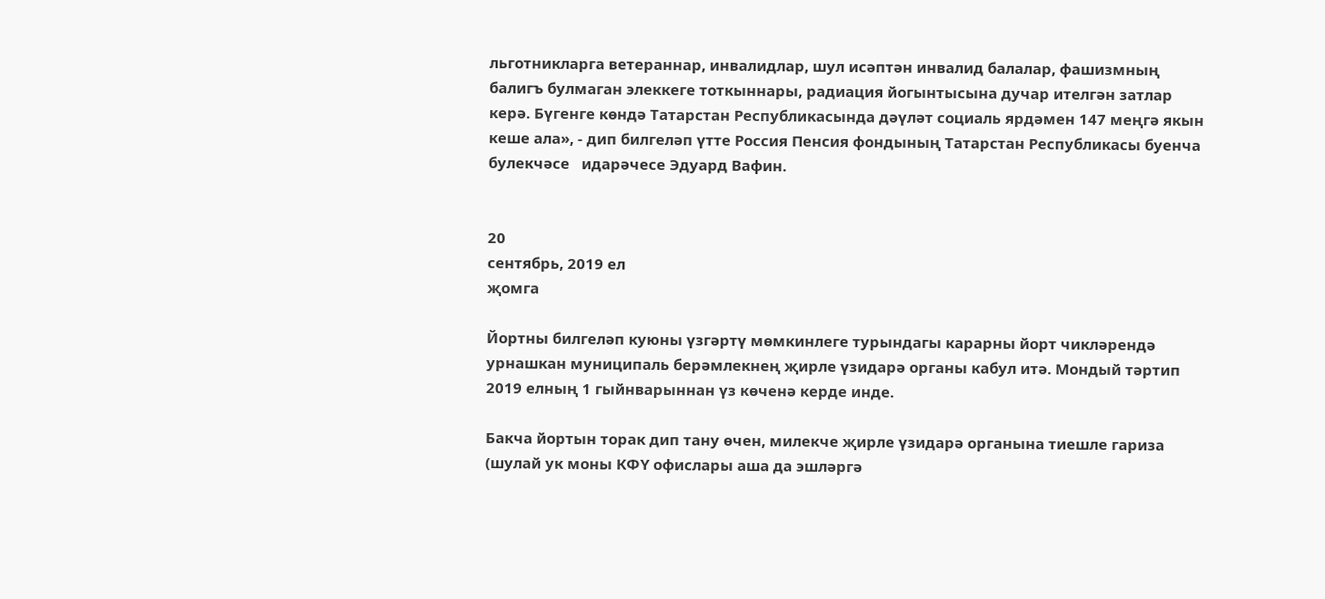льготникларга ветераннар, инвалидлар, шул исәптән инвалид балалар, фашизмның балигъ булмаган элеккеге тоткыннары, радиация йогынтысына дучар ителгән затлар керә. Бүгенге көндә Татарстан Республикасында дәүләт социаль ярдәмен 147 меңгә якын кеше ала», - дип билгеләп үтте Россия Пенсия фондының Татарстан Республикасы буенча булекчәсе   идарәчесе Эдуард Вафин.


20
сентябрь, 2019 ел
җомга

Йортны билгеләп куюны үзгәртү мөмкинлеге турындагы карарны йорт чикләрендә урнашкан муниципаль берәмлекнең җирле үзидарә органы кабул итә. Мондый тәртип 2019 елның 1 гыйнварыннан үз көченә керде инде.

Бакча йортын торак дип тану өчен, милекче җирле үзидарә органына тиешле гариза (шулай ук моны КФҮ офислары аша да эшләргә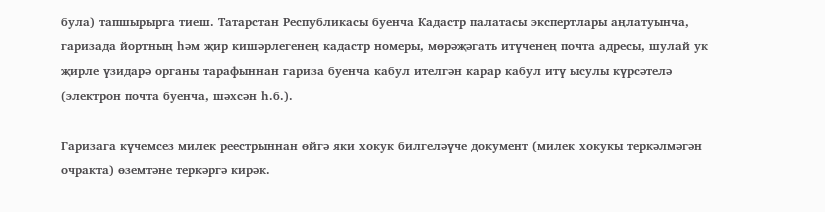була) тапшырырга тиеш. Татарстан Республикасы буенча Кадастр палатасы экспертлары аңлатуынча, гаризада йортның һәм җир кишәрлегенең кадастр номеры, мөрәҗәгать итүченең почта адресы, шулай ук җирле үзидарә органы тарафыннан гариза буенча кабул ителгән карар кабул итү ысулы күрсәтелә (электрон почта буенча, шәхсән һ.б.).

Гаризага күчемсез милек реестрыннан өйгә яки хокук билгеләүче документ (милек хокукы теркәлмәгән очракта) өземтәне теркәргә кирәк.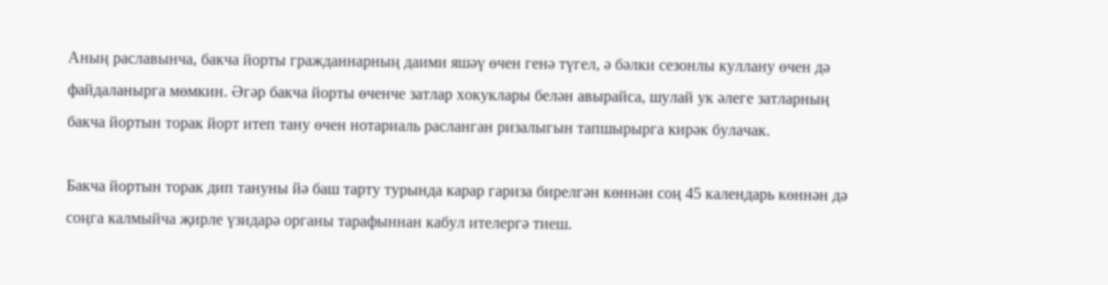Аның раславынча, бакча йорты гражданнарның даими яшәү өчен генә түгел, ә бәлки сезонлы куллану өчен дә файдаланырга мөмкин. Әгәр бакча йорты өченче затлар хокуклары белән авырайса, шулай ук әлеге затларның бакча йортын торак йорт итеп тану өчен нотариаль расланган ризалыгын тапшырырга кирәк булачак.

Бакча йортын торак дип тануны йә баш тарту турында карар гариза бирелгән көннән соң 45 календарь көннән дә соңга калмыйча җирле үзидарә органы тарафыннан кабул ителергә тиеш.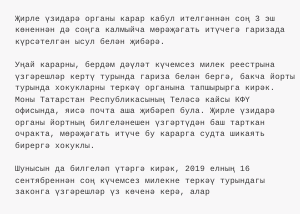Җирле үзидарә органы карар кабул ителгәннән соң 3 эш көненнән дә соңга калмыйча мөрәҗәгать итүчегә гаризада күрсәтелгән ысул белән җибәрә.

Уңай карарны, бердәм дәүләт күчемсез милек реестрына үзгәрешләр кертү турында гариза белән бергә, бакча йорты турында хокукларны теркәү органына тапшырырга кирәк. Моны Татарстан Республикасының Теләсә кайсы КФҮ офисында, яисә почта аша җибәреп була. Җирле үзидарә органы йортның билгеләнешен үзгәртүдән баш тарткан очракта, мөрәҗәгать итүче бу карарга судта шикаять бирергә хокуклы.

Шунысын да билгеләп үтәргә кирәк, 2019 елның 16 сентябреннән соң күчемсез милекне теркәү турындагы законга үзгәрешләр үз көченә керә, алар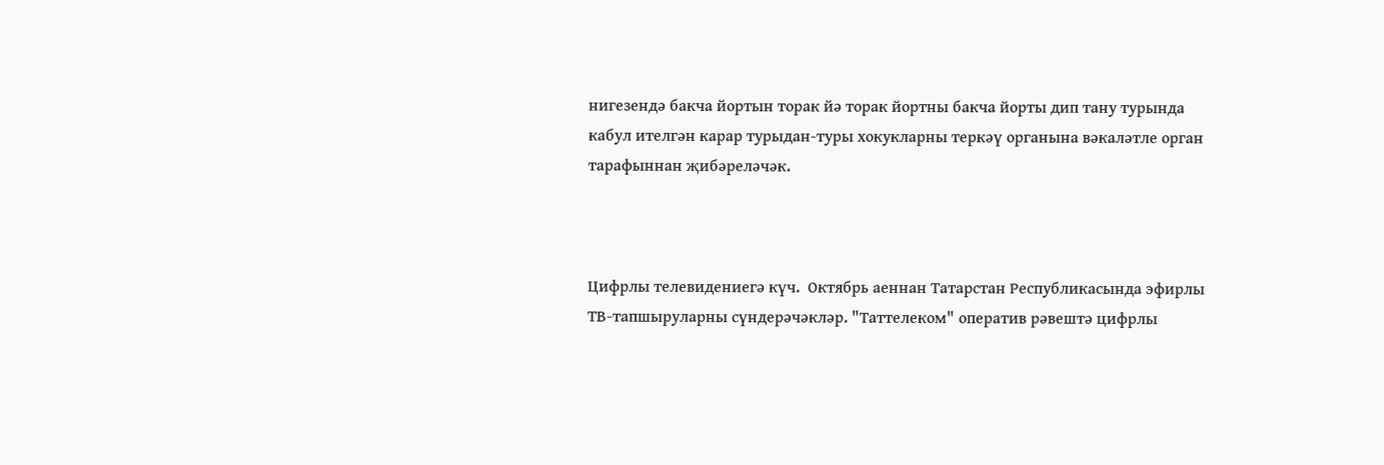нигезендә бакча йортын торак йә торак йортны бакча йорты дип тану турында кабул ителгән карар турыдан-туры хокукларны теркәү органына вәкаләтле орган тарафыннан җибәреләчәк.



Цифрлы телевидениегә күч.  Октябрь аеннан Татарстан Республикасында эфирлы ТВ-тапшыруларны сүндерәчәкләр. "Таттелеком" оператив рәвештә цифрлы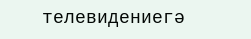телевидениегә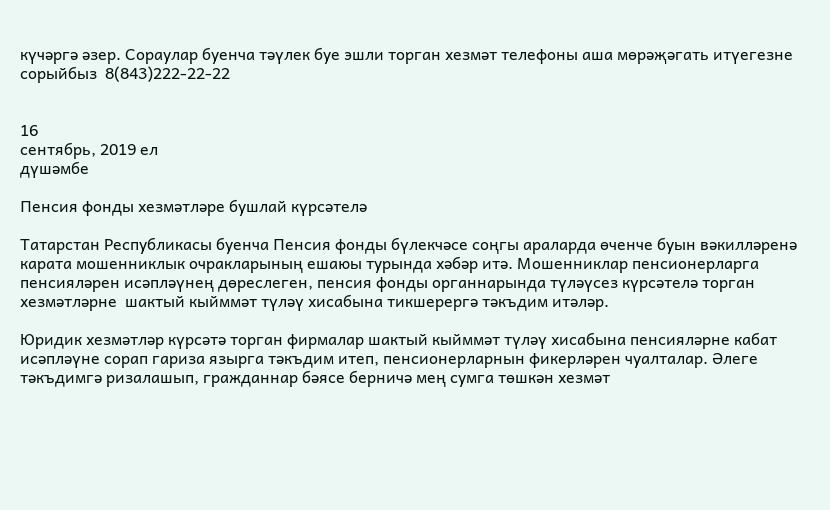күчәргә әзер. Сораулар буенча тәүлек буе эшли торган хезмәт телефоны аша мөрәҗәгать итүегезне сорыйбыз  8(843)222-22-22


16
сентябрь, 2019 ел
дүшәмбе

Пенсия фонды хезмәтләре бушлай күрсәтелә

Татарстан Республикасы буенча Пенсия фонды бүлекчәсе соңгы араларда өченче буын вәкилләренә карата мошенниклык очракларының ешаюы турында хәбәр итә. Мошенниклар пенсионерларга пенсияләрен исәпләүнең дөреслеген, пенсия фонды органнарында түләүсез күрсәтелә торган хезмәтләрне  шактый кыйммәт түләү хисабына тикшерергә тәкъдим итәләр.

Юридик хезмәтләр күрсәтә торган фирмалар шактый кыйммәт түләү хисабына пенсияләрне кабат исәпләүне сорап гариза язырга тәкъдим итеп, пенсионерларнын фикерләрен чуалталар. Әлеге тәкъдимгә ризалашып, гражданнар бәясе берничә мең сумга төшкән хезмәт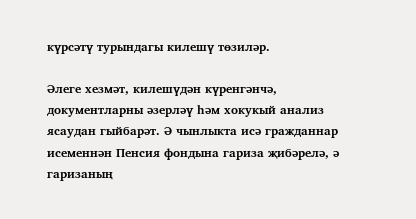күрсәтү турындагы килешү төзиләр.

Әлеге хезмәт, килешүдән күренгәнчә, документларны әзерләү hәм хокукый анализ ясаудан гыйбарәт. Ә чынлыкта исә гражданнар  исеменнән Пенсия фондына гариза җибәрелә, ә гаризаның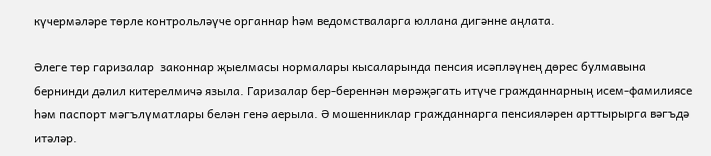күчермәләре төрле контрольләүче органнар hәм ведомстваларга юллана дигәнне аңлата.

Әлеге төр гаризалар  законнар җыелмасы нормалары кысаларында пенсия исәпләүнең дөрес булмавына бернинди дәлил китерелмичә языла. Гаризалар бер-береннән мөрәҗәгать итүче гражданнарның исем-фамилиясе hәм паспорт мәгълүматлары белән генә аерыла. Ә мошенниклар гражданнарга пенсияләрен арттырырга вәгъдә итәләр.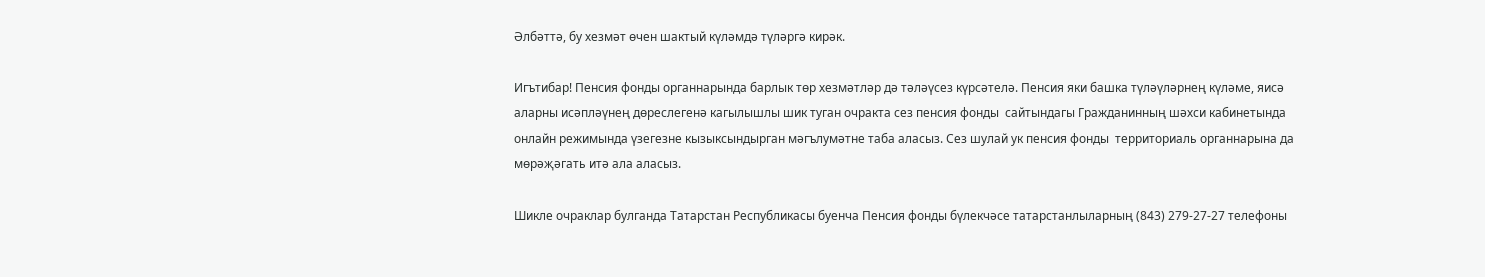Әлбәттә, бу хезмәт өчен шактый күләмдә түләргә кирәк.

Игътибар! Пенсия фонды органнарында барлык төр хезмәтләр дә тәләүсез күрсәтелә. Пенсия яки башка түләүләрнең күләме, яисә аларны исәпләүнең дөреслегенә кагылышлы шик туган очракта сез пенсия фонды  сайтындагы Гражданинның шәхси кабинетында онлайн режимында үзегезне кызыксындырган мәгълумәтне таба аласыз. Сез шулай ук пенсия фонды  территориаль органнарына да мөрәҗәгать итә ала аласыз.

Шикле очраклар булганда Татарстан Республикасы буенча Пенсия фонды бүлекчәсе татарстанлыларның (843) 279-27-27 телефоны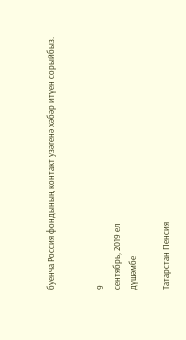буенча Россия фондының контакт узәгенә хәбәр итүен сорыйбыз.


9
сентябрь, 2019 ел
дүшәмбе

Татарстан Пенсия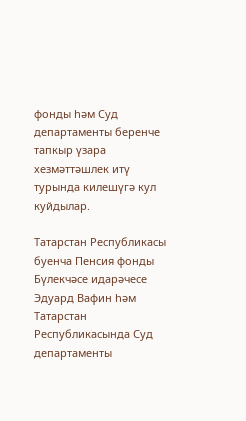фонды һәм Суд департаменты беренче тапкыр үзара хезмәттәшлек итү турында килешүгә кул куйдылар.

Татарстан Республикасы буенча Пенсия фонды Бүлекчәсе идарәчесе Эдуард Вафин һәм Татарстан Республикасында Суд департаменты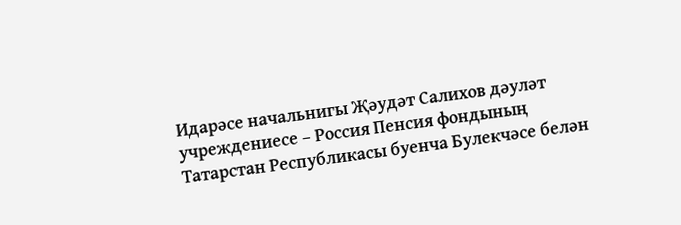Идарәсе начальнигы Җәудәт Салихов дәуләт учреждениесе – Россия Пенсия фондының Татарстан Республикасы буенча Булекчәсе белән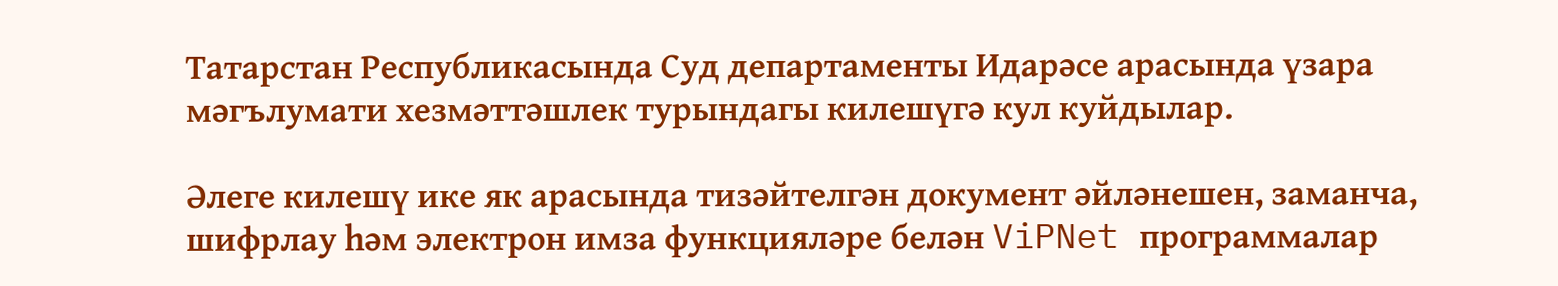Татарстан Республикасында Суд департаменты Идарәсе арасында үзара мәгълумати хезмәттәшлек турындагы килешүгә кул куйдылар.

Әлеге килешү ике як арасында тизәйтелгән документ әйләнешен, заманча, шифрлау һәм электрон имза функцияләре белән ViPNet программалар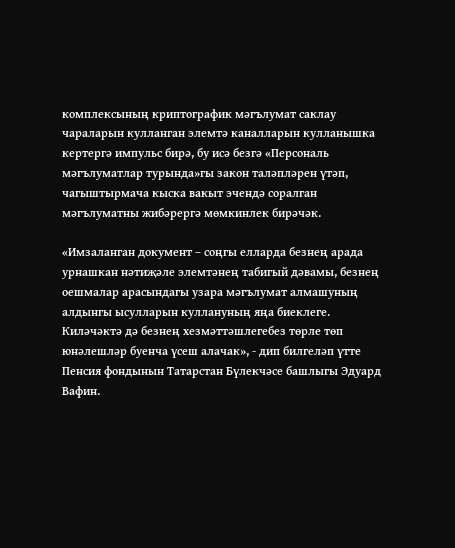комплексының криптографик мәгълумат саклау чараларын кулланган элемтә каналларын кулланышка кертергә импульс бирә, бу исә безгә «Персональ мәгълуматлар турында»гы закон таләпләрен үтәп, чагыштырмача кыска вакыт эчендә соралган мәгълуматны жибәрергә мөмкинлек бирәчәк.

«Имзаланган документ – соңгы елларда безнең арада урнашкан нәтиҗәле элемтәнең табигый дәвамы, безнең оешмалар арасындагы узара мәгълумат алмашуның алдынгы ысулларын куллануның яңа биеклеге. Киләчәктә дә безнең хезмәттәшлегебез төрле төп юнәлешләр буенча үсеш алачак», - дип билгеләп үтте Пенсия фондынын Татарстан Бүлекчәсе башлыгы Эдуард Вафин.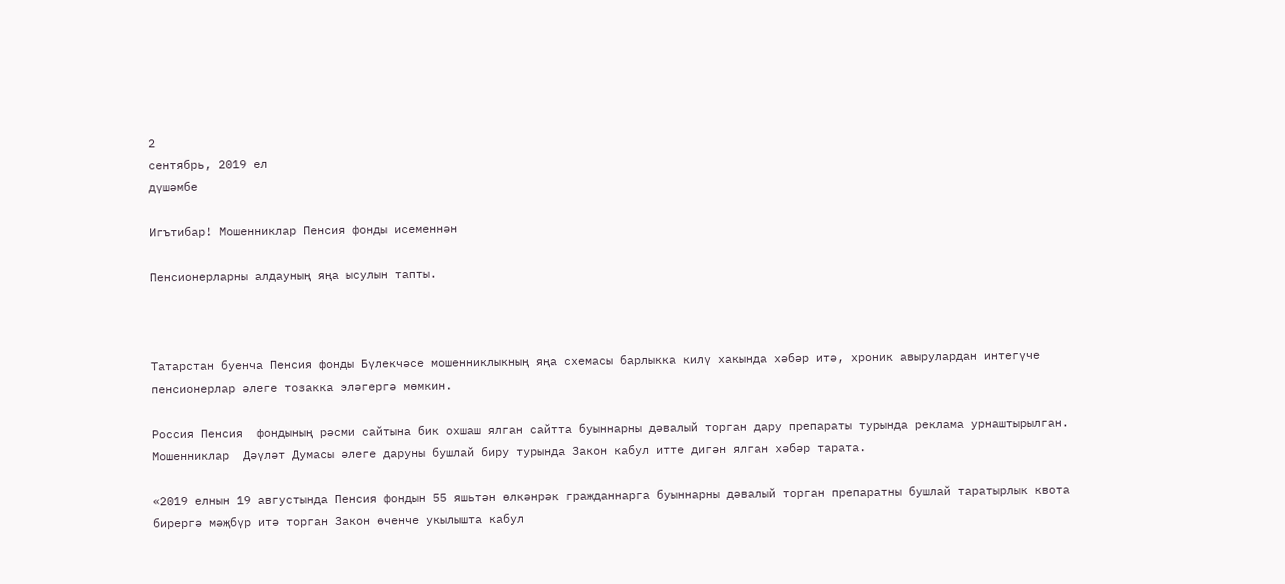2
сентябрь, 2019 ел
дүшәмбе

Игътибар! Мошенниклар Пенсия фонды исеменнән

Пенсионерларны алдауның яңа ысулын тапты.



Татарстан буенча Пенсия фонды Бүлекчәсе мошенниклыкның яңа схемасы барлыкка килү хакында хәбәр итә, хроник авырулардан интегүче пенсионерлар әлеге тозакка эләгергә мөмкин.

Россия Пенсия  фондының рәсми сайтына бик охшаш ялган сайтта буыннарны дәвалый торган дару препараты турында реклама урнаштырылган. Мошенниклар  Дәүләт Думасы әлеге даруны бушлай биру турында Закон кабул итте дигән ялган хәбәр тарата.

«2019 елнын 19 августында Пенсия фондын 55 яшьтән өлкәнрәк гражданнарга буыннарны дәвалый торган препаратны бушлай таратырлык квота бирергә мәҗбүр итә торган Закон өченче укылышта кабул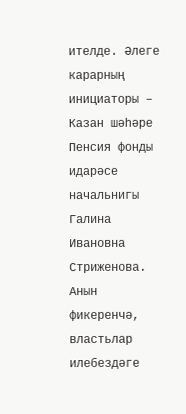ителде. Әлеге карарның инициаторы – Казан шәһәре Пенсия фонды идарәсе начальнигы Галина Ивановна Стриженова. Анын фикеренчә, властьлар илебездәге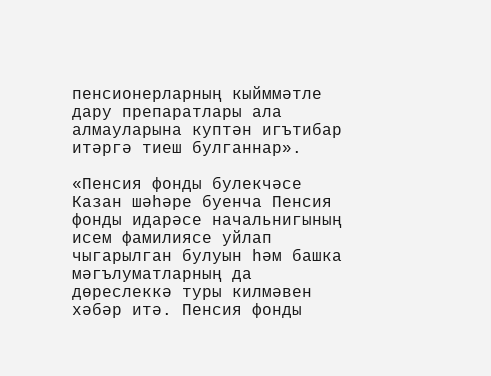пенсионерларның кыйммәтле дару препаратлары ала алмауларына куптән игътибар итәргә тиеш булганнар».

«Пенсия фонды булекчәсе Казан шәһәре буенча Пенсия фонды идарәсе начальнигының исем фамилиясе уйлап чыгарылган булуын һәм башка мәгълуматларның да дөреслеккә туры килмәвен хәбәр итә. Пенсия фонды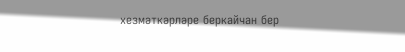хезмәткәрләре беркайчан бер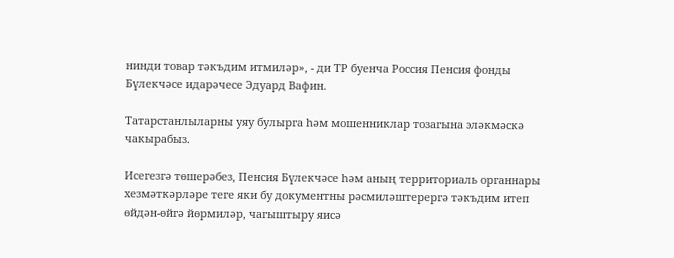нинди товар тәкъдим итмиләр», - ди ТР буенча Россия Пенсия фонды Бүлекчәсе идарәчесе Эдуард Вафин.

Татарстанлыларны уяу булырга һәм мошенниклар тозагына эләкмәскә чакырабыз.

Исегезгә төшерәбез, Пенсия Бүлекчәсе һәм аның территориаль органнары хезмәткәрләре теге яки бу документны рәсмиләштерергә тәкъдим итеп өйдән-өйгә йөрмиләр, чагыштыру яисә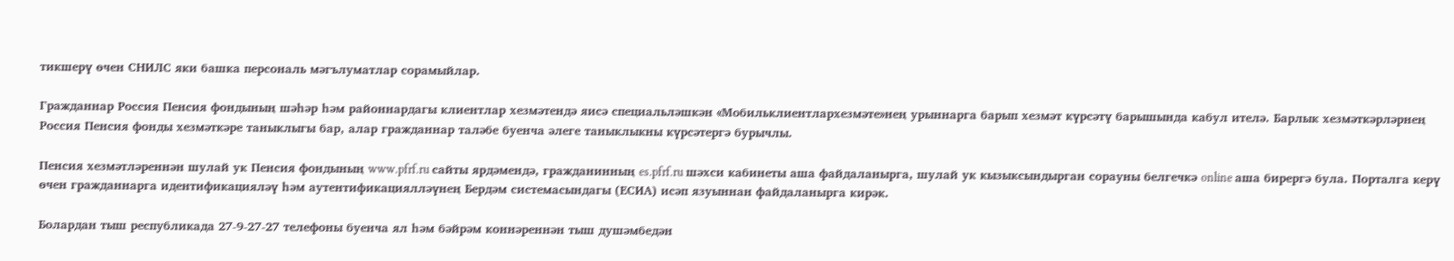тикшерү өчен СНИЛС яки башка персональ мәгълуматлар сорамыйлар.

Гражданнар Россия Пенсия фондының шәһәр һәм районнардагы клиентлар хезмәтендә яисә специальләшкән «Мобильклиентлархезмәте»нең урыннарга барып хезмәт күрсәтү барышында кабул ителә. Барлык хезмәткәрләрнең Россия Пенсия фонды хезмәткәре таныклыгы бар, алар гражданнар таләбе буенча әлеге таныклыкны күрсәтергә бурычлы.

Пенсия хезмәтләреннән шулай ук Пенсия фондының www.pfrf.ru сайты ярдәмендә, гражданинның es.pfrf.ru шәхси кабинеты аша файдаланырга, шулай ук кызыксындырган сорауны белгечкә online аша бирергә була. Порталга керү өчен гражданнарга идентификацияләү һәм аутентификациялләүнең Бердәм системасындагы (ЕСИА) исәп язуыннан файдаланырга кирәк.

Болардан тыш республикада 27-9-27-27 телефоны буенча ял һәм бәйрәм коннәреннән тыш душәмбедән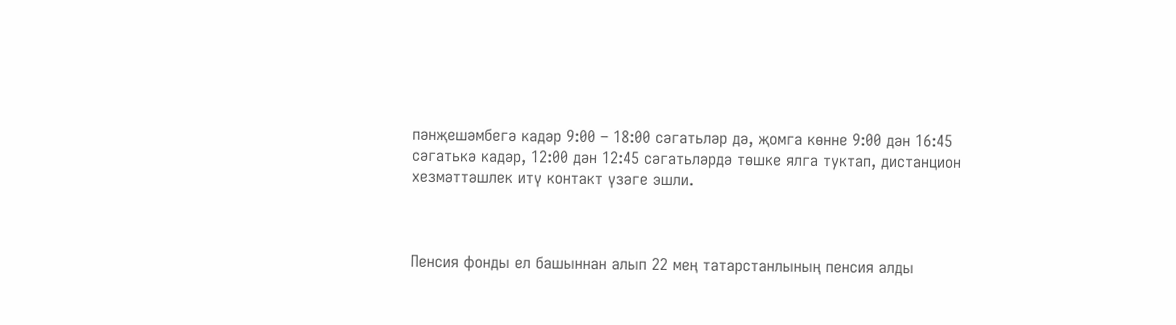пәнҗешәмбегә кадәр 9:00 – 18:00 сәгатьләр дә, җомга көнне 9:00 дән 16:45 сәгатькә кадәр, 12:00 дән 12:45 сәгатьләрдә төшке ялга туктап, дистанцион хезмәттәшлек итү контакт үзәге эшли.



Пенсия фонды ел башыннан алып 22 мең татарстанлының пенсия алды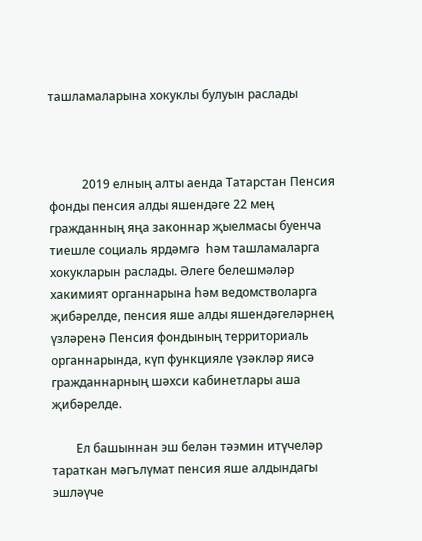ташламаларына хокуклы булуын раслады



           2019 елның алты аенда Татарстан Пенсия фонды пенсия алды яшендәге 22 мең гражданның яңа законнар җыелмасы буенча тиешле социаль ярдәмгә  һәм ташламаларга хокукларын раслады. Әлеге белешмәләр хакимият органнарына һәм ведомстволарга җибәрелде, пенсия яше алды яшендәгеләрнең үзләренә Пенсия фондының территориаль органнарында, күп функцияле үзәкләр яисә гражданнарның шәхси кабинетлары аша җибәрелде.

        Ел башыннан эш белән тәэмин итүчеләр тараткан мәгълүмат пенсия яше алдындагы эшләүче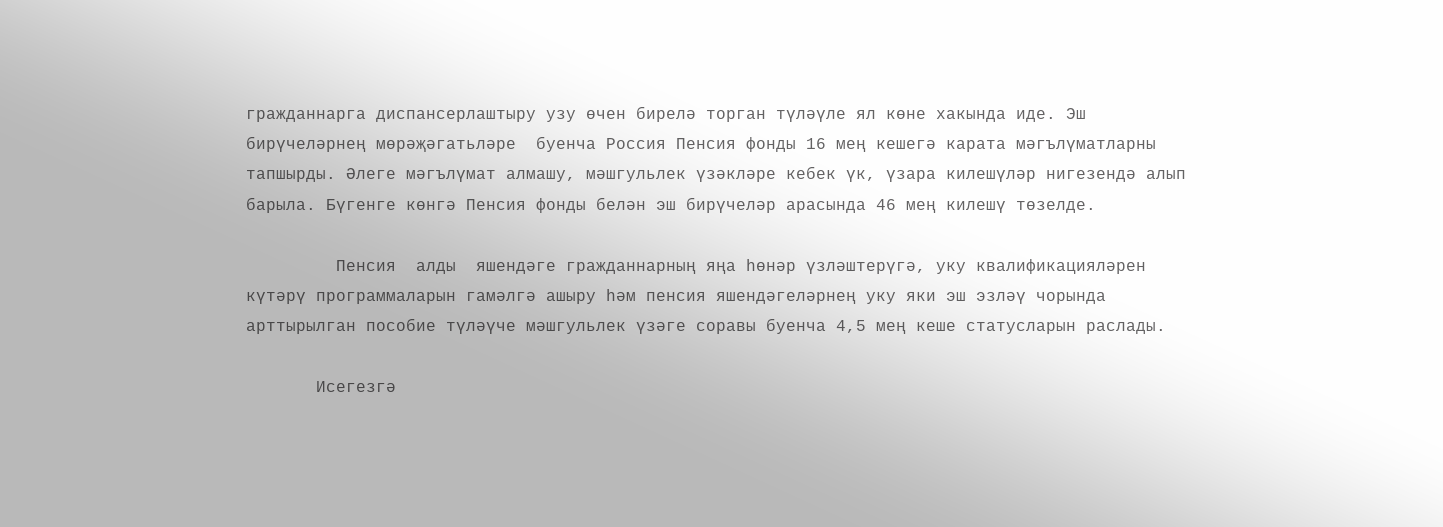гражданнарга диспансерлаштыру узу өчен бирелә торган түләүле ял көне хакында иде. Эш бирүчеләрнең мөрәҗәгатьләре  буенча Россия Пенсия фонды 16 мең кешегә карата мәгълүматларны тапшырды. Әлеге мәгълүмат алмашу, мәшгульлек үзәкләре кебек үк, үзара килешүләр нигезендә алып барыла. Бүгенге көнгә Пенсия фонды белән эш бирүчеләр арасында 46 мең килешү төзелде.

         Пенсия  алды  яшендәге гражданнарның яңа һөнәр үзләштерүгә, уку квалификацияләрен күтәрү программаларын гамәлгә ашыру һәм пенсия яшендәгеләрнең уку яки эш эзләү чорында арттырылган пособие түләүче мәшгульлек үзәге соравы буенча 4,5 мең кеше статусларын раслады.

       Исегезгә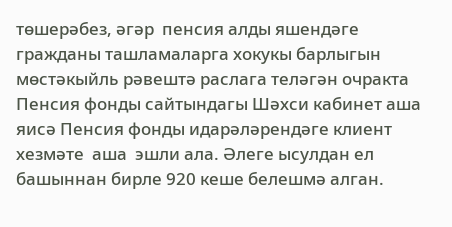төшерәбез, әгәр  пенсия алды яшендәге гражданы ташламаларга хокукы барлыгын мөстәкыйль рәвештә раслага теләгән очракта Пенсия фонды сайтындагы Шәхси кабинет аша яисә Пенсия фонды идарәләрендәге клиент хезмәте  аша  эшли ала. Әлеге ысулдан ел башыннан бирле 920 кеше белешмә алган.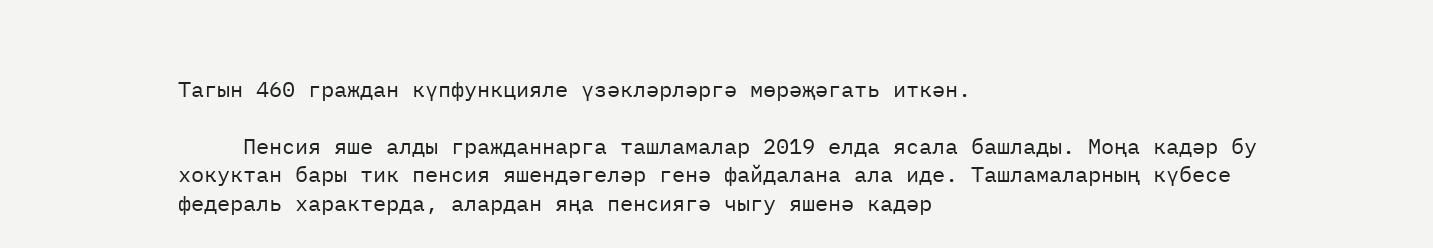Тагын 460 граждан күпфункцияле үзәкләрләргә мөрәҗәгать иткән.

     Пенсия яше алды гражданнарга ташламалар 2019 елда ясала башлады. Моңа кадәр бу хокуктан бары тик пенсия яшендәгеләр генә файдалана ала иде. Ташламаларның күбесе федераль характерда, алардан яңа пенсиягә чыгу яшенә кадәр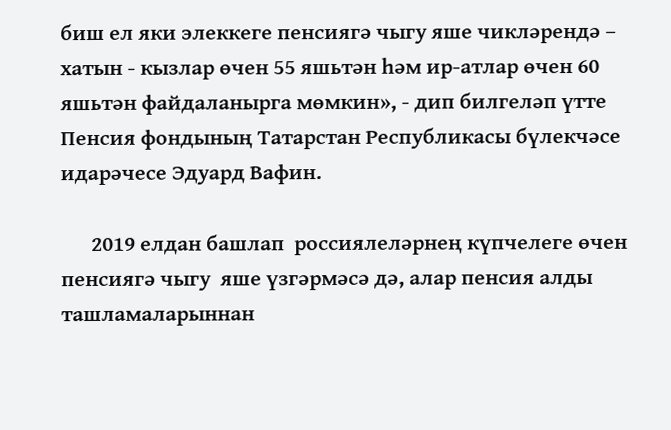биш ел яки элеккеге пенсиягә чыгу яше чикләрендә – хатын - кызлар өчен 55 яшьтән һәм ир-атлар өчен 60 яшьтән файдаланырга мөмкин», - дип билгеләп үтте Пенсия фондының Татарстан Республикасы бүлекчәсе  идарәчесе Эдуард Вафин.

      2019 елдан башлап  россиялеләрнең күпчелеге өчен пенсиягә чыгу  яше үзгәрмәсә дә, алар пенсия алды ташламаларыннан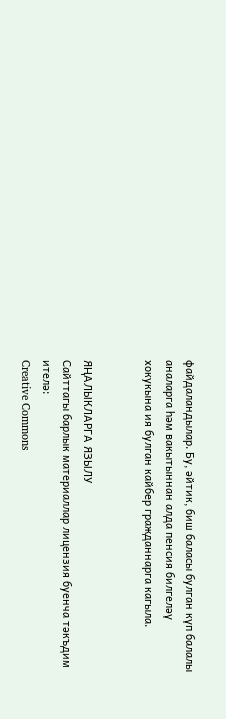файдаландылар. Бу, әйтик, биш баласы булган күп балалы аналарга һәм вакытыннан алда пенсия билгеләү хокукына ия булган кайбер гражданнарга кагыла.


ЯҢАЛЫКЛАРГА ЯЗЫЛУ
Сайттагы барлык материаллар лицензия буенча тәкъдим ителә:
Creative Commons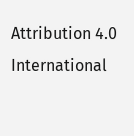Attribution 4.0 International